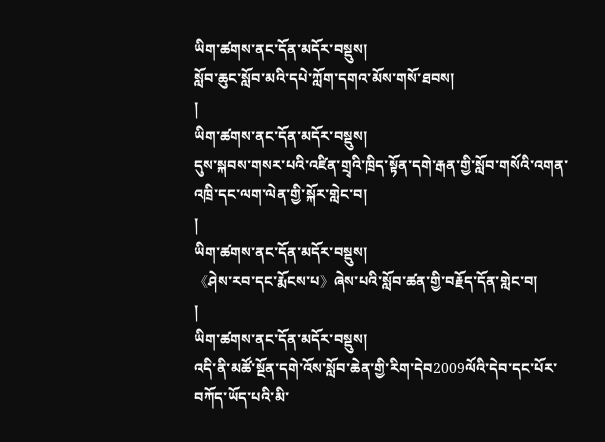ཡིག་ཚགས་ནང་དོན་མདོར་བསྡུས།
སློབ་ཆུང་སློབ་མའི་དཔེ་ཀློག་དགའ་མོས་གསོ་ཐབས།
།
ཡིག་ཚགས་ནང་དོན་མདོར་བསྡུས།
དུས་སྐབས་གསར་པའི་འཛིན་གྲྭའི་ཁྲིད་སྟོན་དགེ་རྒན་གྱི་སློབ་གསོའི་འགན་འཁྲི་དང་ལག་ལེན་གྱི་སྐོར་གླེང་བ།
།
ཡིག་ཚགས་ནང་དོན་མདོར་བསྡུས།
《ཤེས་རབ་དང་རྨོངས་པ》ཞེས་པའི་སློབ་ཚན་གྱི་བརྗོད་དོན་གླེང་བ།
།
ཡིག་ཚགས་ནང་དོན་མདོར་བསྡུས།
འདི་ནི་མཚོ་སྔོན་དགེ་འོས་སློབ་ཆེན་གྱི་རིག་དེབ2009ལོའི་དེབ་དང་པོར་བཀོད་ཡོད་པའི་མི་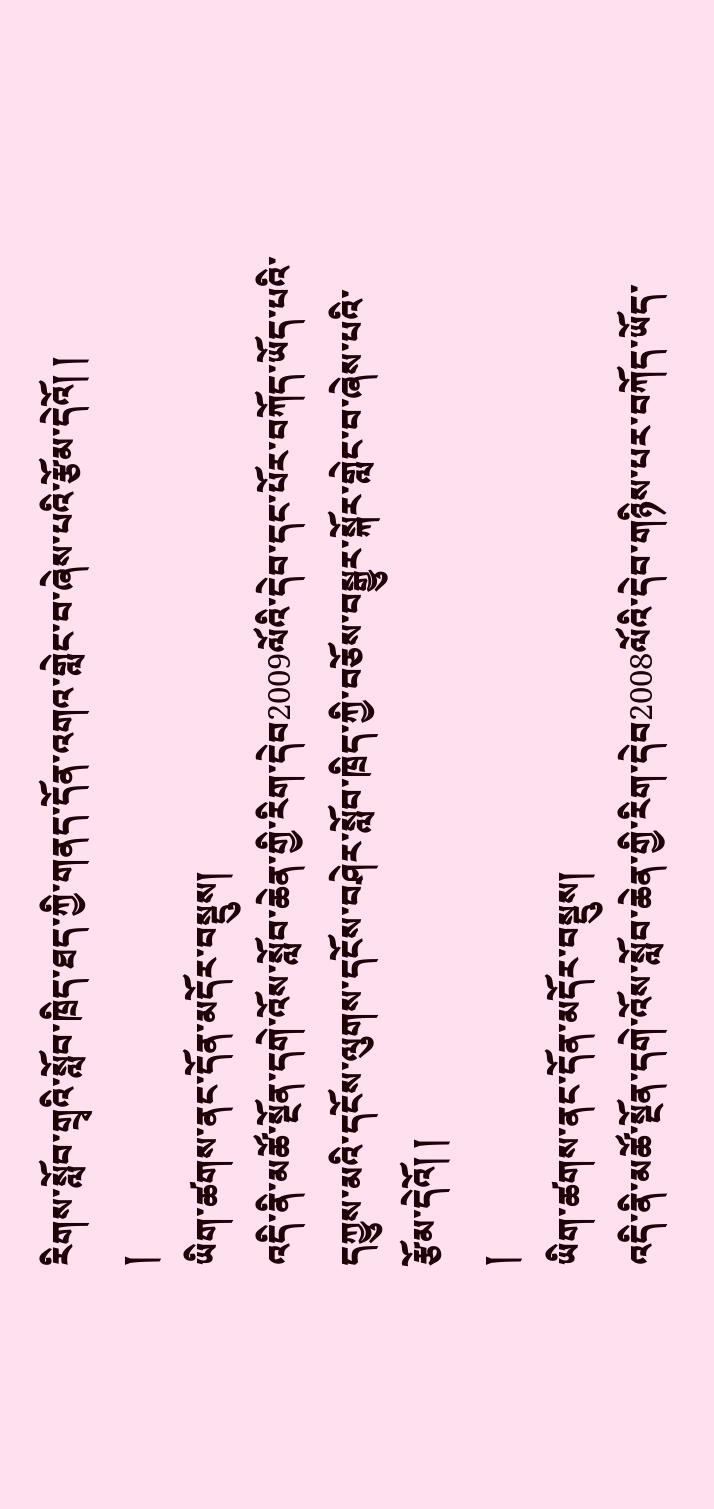རིགས་སློབ་གྲྭའི་སློབ་ཁྲིད་ཐད་ཀྱི་གནད་དོན་འགའ་གླེང་བ་ཞེས་པའི་རྩོམ་དེའོ། །
།
ཡིག་ཚགས་ནང་དོན་མདོར་བསྡུས།
འདི་ནི་མཚོ་སྔོན་དགེ་འོས་སློབ་ཆེན་གྱི་རིག་དེབ2009ལོའི་དེབ་དང་པོར་བཀོད་ཡོད་པའི་དཀྱུས་མའི་དངོས་ལུགས་དངོས་བཤེར་སློབ་ཁྲིད་ཀྱི་བཅོས་བསྒྱུར་སྐོར་གླེང་བ་ཞེས་པའི་རྩོམ་དེའོ། །
།
ཡིག་ཚགས་ནང་དོན་མདོར་བསྡུས།
འདི་ནི་མཚོ་སྔོན་དགེ་འོས་སློབ་ཆེན་གྱི་རིག་དེབ2008ལོའི་དེབ་གཉིས་པར་བཀོད་ཡོད་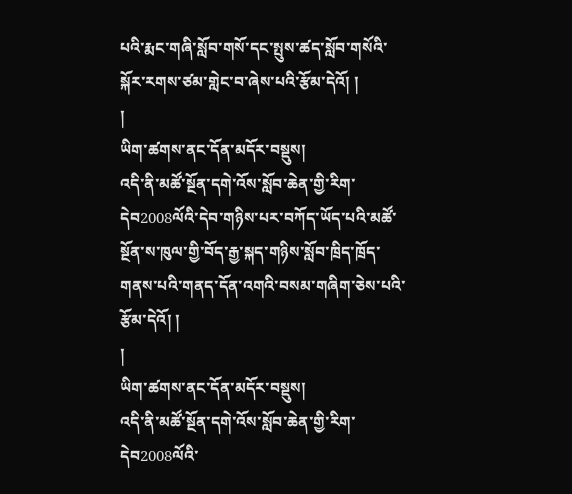པའི་རྨང་གཞི་སློབ་གསོ་དང་སྤུས་ཚད་སློབ་གསོའི་སྐོར་རགས་ཙམ་གླེང་བ་ཞེས་པའི་རྩོམ་དེའོ། །
།
ཡིག་ཚགས་ནང་དོན་མདོར་བསྡུས།
འདི་ནི་མཚོ་སྔོན་དགེ་འོས་སློབ་ཆེན་གྱི་རིག་དེབ2008ལོའི་དེབ་གཉིས་པར་བཀོད་ཡོད་པའི་མཚོ་སྔོན་ས་ཁུལ་གྱི་བོད་རྒྱ་སྐད་གཉིས་སློབ་ཁྲིད་ཁྲོད་གནས་པའི་གནད་དོན་འགའི་བསམ་གཞིག་ཅེས་པའི་རྩོམ་དེའོ། །
།
ཡིག་ཚགས་ནང་དོན་མདོར་བསྡུས།
འདི་ནི་མཚོ་སྔོན་དགེ་འོས་སློབ་ཆེན་གྱི་རིག་དེབ2008ལོའི་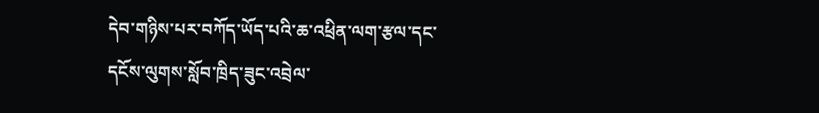དེབ་གཉིས་པར་བཀོད་ཡོད་པའི་ཆ་འཕྲིན་ལག་རྩལ་དང་དངོས་ལུགས་སློབ་ཁྲིད་ཟུང་འབྲེལ་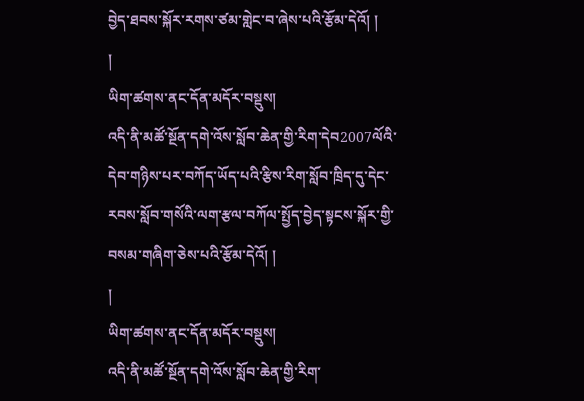བྱེད་ཐབས་སྐོར་རགས་ཙམ་གླེང་བ་ཞེས་པའི་རྩོམ་དེའོ། །
།
ཡིག་ཚགས་ནང་དོན་མདོར་བསྡུས།
འདི་ནི་མཚོ་སྔོན་དགེ་འོས་སློབ་ཆེན་གྱི་རིག་དེབ2007ལོའི་དེབ་གཉིས་པར་བཀོད་ཡོད་པའི་རྩིས་རིག་སློབ་ཁྲིད་དུ་དེང་རབས་སློབ་གསོའི་ལག་རྩལ་བཀོལ་སྤྱོད་བྱེད་སྟངས་སྐོར་གྱི་བསམ་གཞིག་ཅེས་པའི་རྩོམ་དེའོ། །
།
ཡིག་ཚགས་ནང་དོན་མདོར་བསྡུས།
འདི་ནི་མཚོ་སྔོན་དགེ་འོས་སློབ་ཆེན་གྱི་རིག་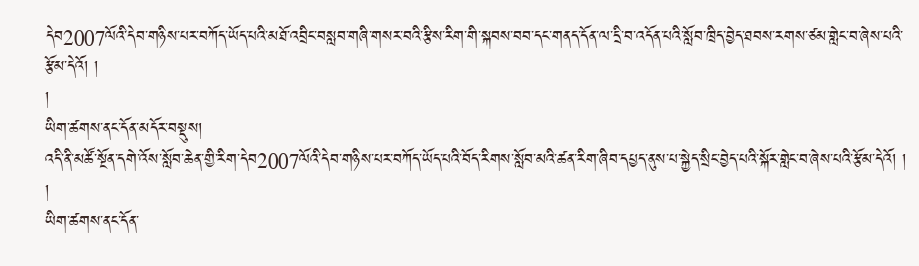དེབ2007ལོའི་དེབ་གཉིས་པར་བཀོད་ཡོད་པའི་མཐོ་འབྲིང་བསླབ་གཞི་གསར་བའི་རྩིས་རིག་གི་སྐབས་བབ་དང་གནད་དོན་ལ་དྲི་བ་འདོན་པའི་སློབ་ཁྲིད་བྱེད་ཐབས་རགས་ཙམ་གླེང་བ་ཞེས་པའི་རྩོམ་དེའོ། །
།
ཡིག་ཚགས་ནང་དོན་མདོར་བསྡུས།
འདི་ནི་མཚོ་སྔོན་དགེ་འོས་སློབ་ཆེན་གྱི་རིག་དེབ2007ལོའི་དེབ་གཉིས་པར་བཀོད་ཡོད་པའི་བོད་རིགས་སློབ་མའི་ཚན་རིག་ཞིབ་དཔྱད་ནུས་པ་སྐྱེད་སྲིང་བྱེད་པའི་སྐོར་གླེང་བ་ཞེས་པའི་རྩོམ་དེའོ། །
།
ཡིག་ཚགས་ནང་དོན་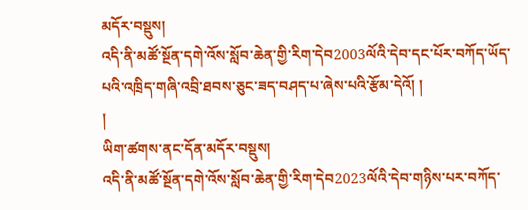མདོར་བསྡུས།
འདི་ནི་མཚོ་སྔོན་དགེ་འོས་སློབ་ཆེན་གྱི་རིག་དེབ2003ལོའི་དེབ་དང་པོར་བཀོད་ཡོད་པའི་འཁྲིད་གཞི་འབྲི་ཐབས་ཅུང་ཟད་བཤད་པ་ཞེས་པའི་རྩོམ་དེའོ། །
།
ཡིག་ཚགས་ནང་དོན་མདོར་བསྡུས།
འདི་ནི་མཚོ་སྔོན་དགེ་འོས་སློབ་ཆེན་གྱི་རིག་དེབ2023ལོའི་དེབ་གཉིས་པར་བཀོད་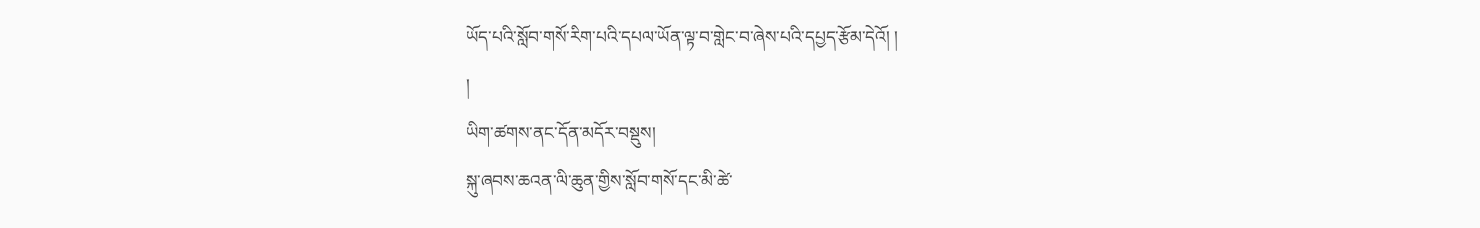ཡོད་པའི་སློབ་གསོ་རིག་པའི་དཔལ་ཡོན་ལྟ་བ་གླེང་བ་ཞེས་པའི་དཔྱད་རྩོམ་དེའོ། །
།
ཡིག་ཚགས་ནང་དོན་མདོར་བསྡུས།
སྐུ་ཞབས་ཆའན་ལི་ཆུན་གྱིས་སློབ་གསོ་དང་མི་ཚེ་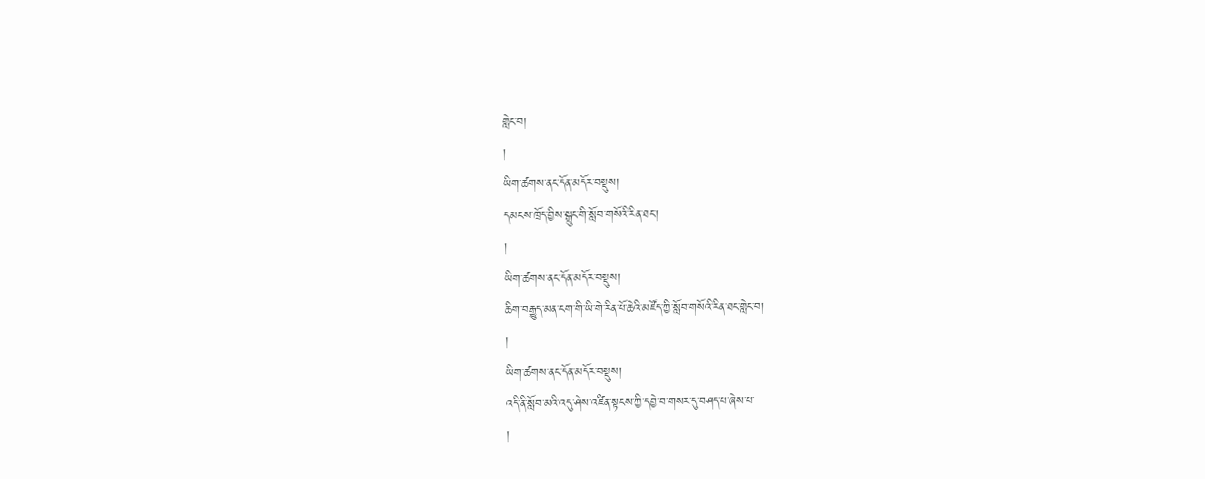གླེང་བ།
།
ཡིག་ཚགས་ནང་དོན་མདོར་བསྡུས།
དམངས་ཁྲོད་བྱིས་སྒྲུང་གི་སློབ་གསོའི་རིན་ཐང་།
།
ཡིག་ཚགས་ནང་དོན་མདོར་བསྡུས།
ཆིག་བརྒྱུད་མན་ངག་གི་ཡི་གེ་རིན་པོ་ཆེའི་མཛོད་ཀྱི་སློབ་གསོའི་རིན་ཐང་གླེང་བ།
།
ཡིག་ཚགས་ནང་དོན་མདོར་བསྡུས།
འདི་ནི་སློབ་མའི་འདུ་ཤེས་འཛིན་སྟངས་ཀྱི་དབྱེ་བ་གསར་དུ་བཤད་པ་ཞེས་པ་
།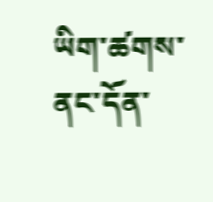ཡིག་ཚགས་ནང་དོན་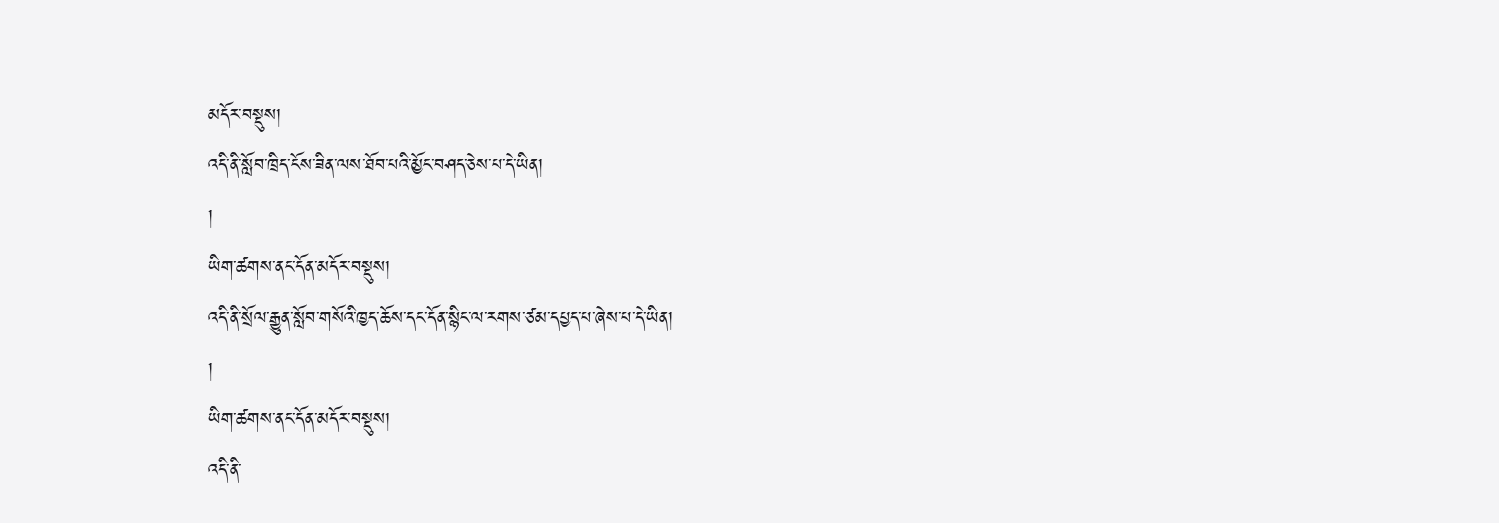མདོར་བསྡུས།
འདི་ནི་སློབ་ཁྲིད་ངོས་ཟིན་ལས་ཐོབ་པའི་མྱོང་བཤད་ཅེས་པ་དེ་ཡིན།
།
ཡིག་ཚགས་ནང་དོན་མདོར་བསྡུས།
འདི་ནི་སྲོལ་རྒྱུན་སློབ་གསོའི་ཁྱད་ཆོས་དང་དོན་སྙིང་ལ་རགས་ཙམ་དཔྱད་པ་ཞེས་པ་དེ་ཡིན།
།
ཡིག་ཚགས་ནང་དོན་མདོར་བསྡུས།
འདི་ནི་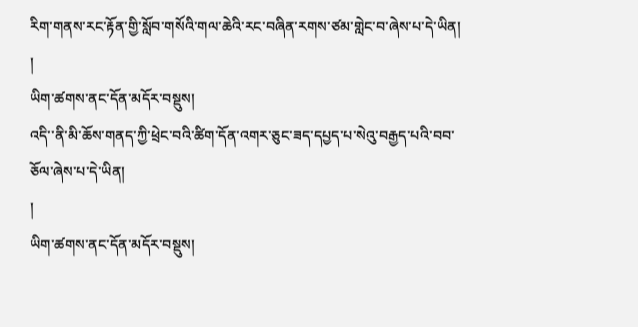རིག་གནས་རང་རྟོན་གྱི་སློབ་གསོའི་གལ་ཆེའི་རང་བཞིན་རགས་ཙམ་གླེང་བ་ཞེས་པ་དེ་ཡིན།
།
ཡིག་ཚགས་ནང་དོན་མདོར་བསྡུས།
འདི་་ནི་མི་ཆོས་གནད་ཀྱི་ཕྲེང་བའི་ཚིག་དོན་འགར་ཅུང་ཟད་དཔྱད་པ་སེའུ་བརྒྱད་པའི་བབ་ཅོལ་ཞེས་པ་དེ་ཡིན།
།
ཡིག་ཚགས་ནང་དོན་མདོར་བསྡུས།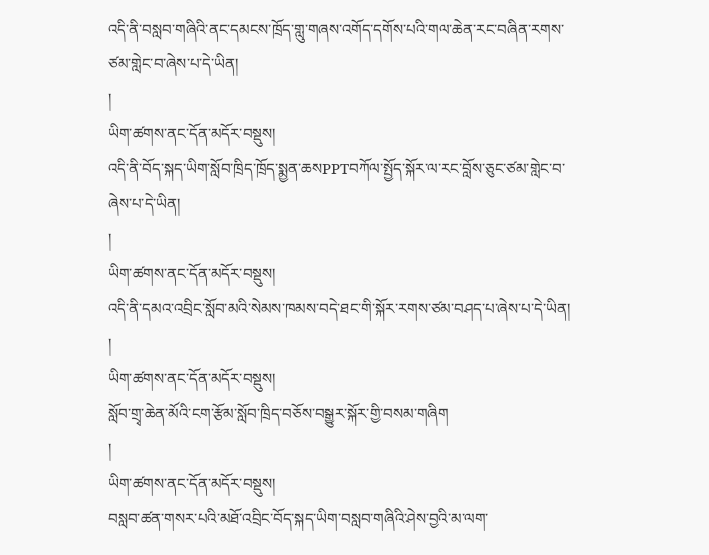འདི་ནི་བསླབ་གཞིའི་ནང་དམངས་ཁྲོད་གླུ་གཞས་འགོད་དགོས་པའི་གལ་ཆེན་རང་བཞིན་རགས་ཙམ་གླེང་བ་ཞེས་པ་དེ་ཡིན།
།
ཡིག་ཚགས་ནང་དོན་མདོར་བསྡུས།
འདི་ནི་བོད་སྐད་ཡིག་སློབ་ཁྲིད་ཁྲོད་སྨྱན་ཆསPPTབཀོལ་སྤྱོད་སྐོར་ལ་རང་བློས་ཅུང་ཙམ་གླེང་བ་ཞེས་པ་དེ་ཡིན།
།
ཡིག་ཚགས་ནང་དོན་མདོར་བསྡུས།
འདི་ནི་དམའ་འབྲིང་སློབ་མའི་སེམས་ཁམས་བདེ་ཐང་གི་སྐོར་རགས་ཙམ་བཤད་པ་ཞེས་པ་དེ་ཡིན།
།
ཡིག་ཚགས་ནང་དོན་མདོར་བསྡུས།
སློབ་གྲྭ་ཆེན་མོའི་ངག་རྩོམ་སློབ་ཁྲིད་བཅོས་བསྒྱུར་སྐོར་གྱི་བསམ་གཞིག
།
ཡིག་ཚགས་ནང་དོན་མདོར་བསྡུས།
བསླབ་ཚན་གསར་པའི་མཐོ་འབྲིང་བོད་སྐད་ཡིག་བསླབ་གཞིའི་ཤེས་བྱའི་མ་ལག་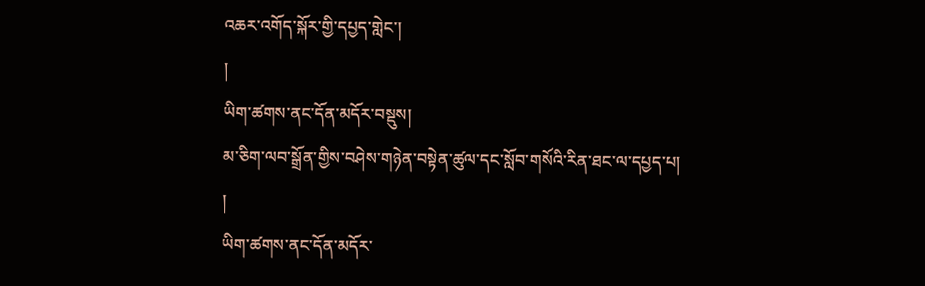འཆར་འགོད་སྐོར་གྱི་དཔྱད་གླེང་།
།
ཡིག་ཚགས་ནང་དོན་མདོར་བསྡུས།
མ་ཅིག་ལབ་སྒྲོན་གྱིས་བཤེས་གཉེན་བསྟེན་ཚུལ་དང་སློབ་གསོའི་རིན་ཐང་ལ་དཔྱད་པ།
།
ཡིག་ཚགས་ནང་དོན་མདོར་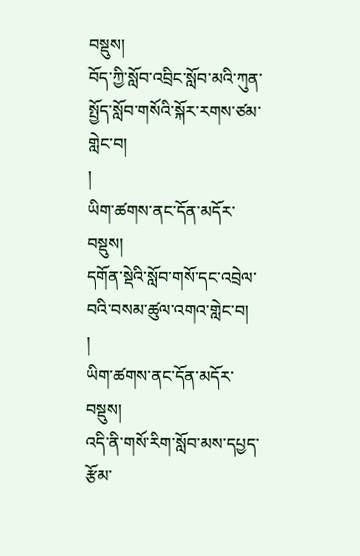བསྡུས།
བོད་ཀྱི་སློབ་འབྲིང་སློབ་མའི་ཀུན་སྤྱོད་སློབ་གསོའི་སྐོར་རགས་ཙམ་གླེང་བ།
།
ཡིག་ཚགས་ནང་དོན་མདོར་བསྡུས།
དགོན་སྡེའི་སློབ་གསོ་དང་འབྲེལ་བའི་བསམ་ཚུལ་འགའ་གླེང་བ།
།
ཡིག་ཚགས་ནང་དོན་མདོར་བསྡུས།
འདི་ནི་གསོ་རིག་སློབ་མས་དཔྱད་རྩོམ་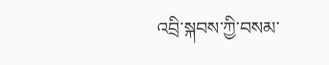འབྲི་སྐབས་ཀྱི་བསམ་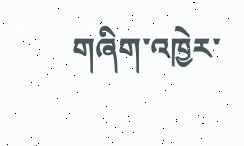གཞིག་འཁྱེར་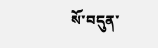སོ་བདུན་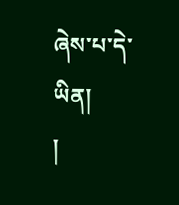ཞེས་པ་དེ་ཡིན།
།